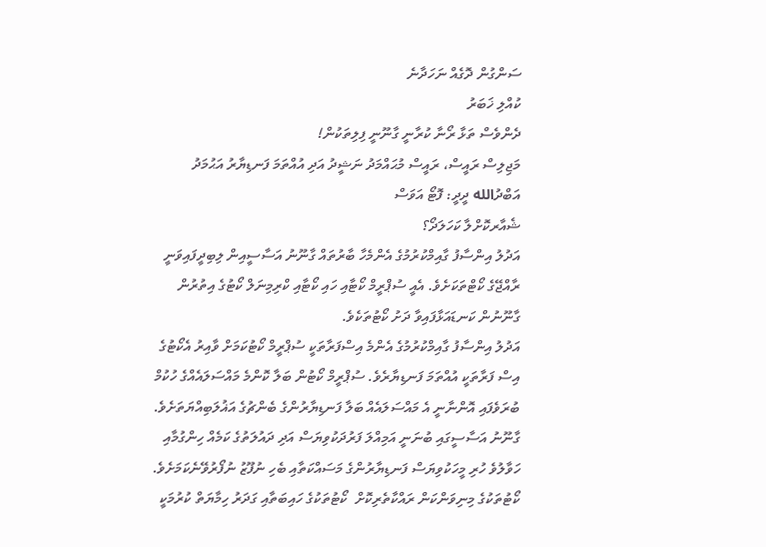ސަންގުން ދޮގެއް ނަހަދާނެ
ކުއްލި ޚަބަރު
ދެންވެސް ތަޅާ ރޯނާ ކުރާނީ ގާނޫނީ ފިލިތަކުން!
މަޖިލިސް ރައީސް، ރައީސް މުޙައްމަދު ނަޝީދު އަދި އުއްތަމަ ފަނޑިޔާރު އަޙުމަދު އަބްދުالله ދީދީ: ފޮޓޯ އަވަސް
ޝެއާރކޮށްލާ ކަހަލަދޯ؟
އަދުލު އިންސާފު ގާއިމްކުރުމުގެ އެންމެހާ ބާރުތައް ގާނޫނު އަސާސީއިން ލިބިދީފައިވަނީ ރާއްޖޭގެ ކޯޓްތަކަށެވެ. އެއީ ސުޕްރީމް ކޯޓާއި ހައި ކޯޓާއި ކްރިމިނަލް ކޯޓުގެ އިތުރުން ގާނޫނުން ކަނޑައަޅާފައިވާ ދަށު ކޯޓުތަކެވެ.
އަދުލު އިންސާފު ގާއިމްކުރުމުގެ އެންމެ އިސްފަރާތަކީ ސުޕްރީމް ކޯޓުކަމަށް ވާއިރު އެކޯޓުގެ އިސް ފަރާތަކީ އުއްތަމަ ފަނޑިޔާރެވެ. ސުޕްރީމް ކޯޓުން ބަލާ ކޮންމެ މައްސަލައެއްގެ ހުކުމް ބުރަވެފައި އޮންނާނީ އެ މައްސަލައެއް ބަލާ ފަނޑިޔާރުންގެ ބެންޗުގެ އަޣުލަބިއްޔަތަށެވެ. ގާނޫނު އަސާސީގައި ބުނަނީ އަމިއްލަ ފަރުދަކުވިޔަސް އަދި ދައުލަތުގެ ކަމެއް ހިންގުމާއި ހަވާލުވެ ހުރި މީހަކުވިޔަސް ފަނޑިޔާރުންގެ މަސައްކަތާއި ބެހި ނުފޫޒު ނުފޯރުވޭނެކަމަށެވެ.
ކޯޓުތަކުގެ މިނިވަންކަން ރައްކާތެރިކޮށް  ކޯޓުތަކުގެ ހައިބަތާއި ގަދަރު ހިމާޔަތް ކުރުމަކީ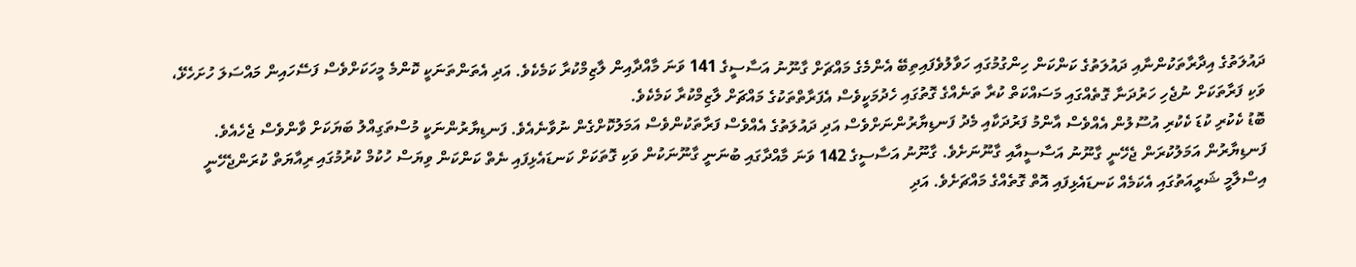ދައުލަތުގެ އިދާރާތަކުންނާއި ދައުލަތުގެ ކަންކަން ހިންގުމުގައި ހަވާލުވެފައިތިބޭ އެންމެގެ މައްޗަށް ގާނޫނު އަސާސީގެ 141 ވަނަ މާއްދާއިން ލާޒިމްކުރާ ކަމެކެވެ. އަދި އެތަންތަނަކީ ކޮންމެ މީހަކަށްވެސް ފަސޭހައިން މައްސަލަ ހުށަހެޅޭ، ވަކި ފަރާތަކަށް ނުޖެހި ހަރުދަނާ ގޮތެއްގައި މަސައްކަތް ކުރާ ތަނެއްގެ ގޮތުގައި ހެދުމަކީވެސް އެފަރާތްތަކުގެ މައްޗަށް ލާޒިމްކުރާ ކަމެކެވެ.
ބޮޑު ކެކުރި ކުޑަ ކެކުރި އުސޫލުން އެއްވެސް އާންމު ފަރުދަކާއި މެދު ފަނޑިޔާރުންނަށްވެސް އަދި ދައުލަތުގެ އެއްވެސް ފަރާތަކުންވެސް އަމަލުކޮށްގެން ނުވާނެއެވެ. ފަނޑިޔާރުންނަކީ މުސްތަގިއްލު ބަޔަކަށް ވާންވެސް ޖެހެއެވެ.
ފަނޑިޔާރުން އަމަލުކުރަން ޖެހޭނީ ގާނޫނު އަސާސީއާއި ގާނޫނަށެވެ. ގާނޫނު އަސާސީގެ 142 ވަނަ މާއްދާގައި ބުނަނީ ގާނޫނަކުން ވަކި ގޮތަކަށް ކަނޑައެޅިފައި ނެތް ކަންކަން ވިޔަސް ހުކުމް ކުރުމުގައި ރިއާޔަތް ކުރަންޖެހޭނީ އިސްލާމީ ޝަރީއަތުގައި އެކަމެއް ކަނޑައެޅިފައި އޮތް ގޮތެއްގެ މައްޗަށެވެ. އަދި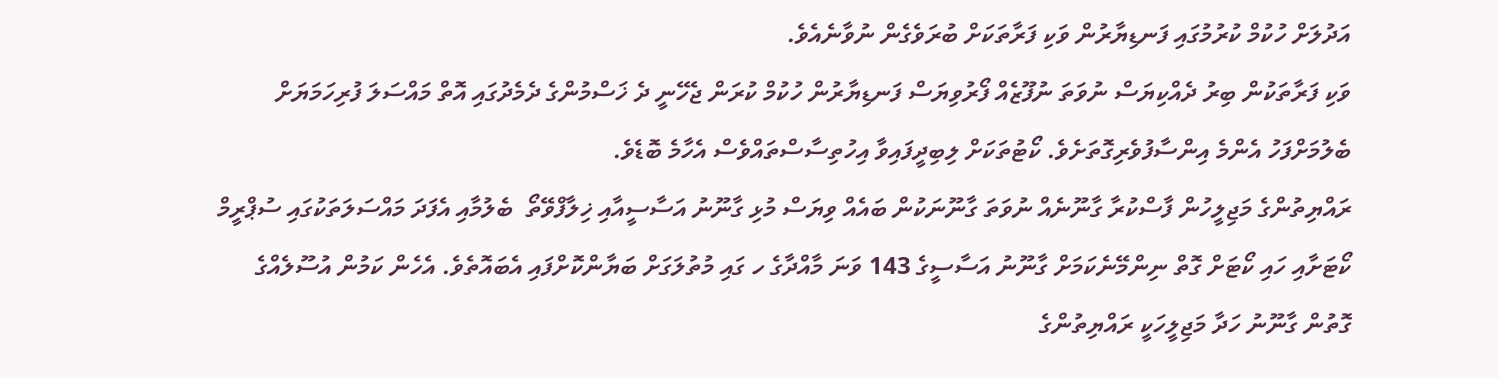އަދުލަށް ހުކުމް ކުރުމުގައި ފަނޑިޔާރުން ވަކި ފަރާތަކަށް ބުރަވެގެން ނުވާނެއެވެ.
ވަކި ފަރާތަކުން ބިރު ދެއްކިޔަސް ނުވަތަ ނުފޫޒެއް ފޯރުވިޔަސް ފަނޑިޔާރުން ހުކުމް ކުރަން ޖެހޭނީ ދެ ޚަސްމުންގެ ދެމެދުގައި އޮތް މައްސަލަ ފުރިހަމަޔަށް ބެލުމަށްފަހު އެންމެ އިންސާފުވެރިގޮތަށެވެ. ކޯޓުތަކަށް ލިބިދީފައިވާ އިހުތިސާސްތައްވެސް އެހާމެ ބޮޑެވެ.
ރައްޔިތުންގެ މަޖިލީހުން ފާސްކުރާ ގާނޫނެއް ނުވަތަ ގާނޫނަކުން ބައެއް ވިޔަސް މުޅި ގާނޫނު އަސާސީއާއި ޚިލާފްވޭތޯ  ބެލުމާއި އެފަދަ މައްސަލަތަކުގައި ސުޕްރީމް ކޯޓަށާއި ހައި ކޯޓަށް ގޮތް ނިންމޭނެކަމަށް ގާނޫނު އަސާސީގެ 143 ވަނަ މާއްދާގެ ހ ގައި މުތުލަގަށް ބަޔާންކޮށްފައި އެބައޮތެވެ. އެހެން ކަމުން އުސޫލެއްގެ ގޮތުން ގާނޫނު ހަދާ މަޖިލީހަކީ ރައްޔިތުންގެ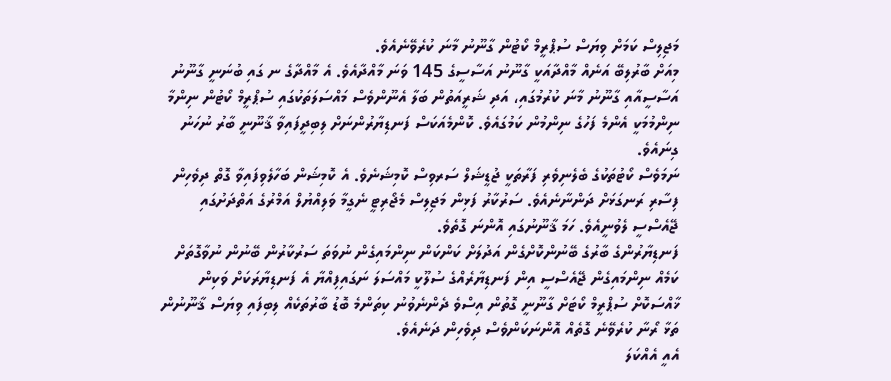މަޖިލިސް ކަމަށް ވިޔަސް ސުޕްރީމް ކޯޓުން ގާނޫނު މާނަ ކުރެވޭނެއެވެ.
މިއަށް ބާރުލިބޭ އަނެއް މާއްދާއަކީ ގާނޫނު އަސާސީގެ 145 ވަނަ މާއްދާއެވެ. އެ މާއްދާގެ ނ ގައި ބުނަނީ ގާނޫނު އަސާސީއާއި ގާނޫނު މާނަ ކުރުމުގައި، އަދި ޝަރީއަތުން ބަލާ އެނޫންވެސް މައްސަލަތަކުގައި ސުޕްރީމް ކޯޓުން ނިންމާ ނިންމުމަކީ އެންމެ ފަހުގެ ނިންމުން ކަމުގައެވެ. ކޮންމެއަކަސް ފަނޑިޔާރުންނަށް ލިބިދީފައިވާ ޤާނޫނީ ބާރު ނުހަނު ގިނައެވެ.
ނަމަވެސް ކޯޓުތަކުގެ ބެލެނިވެރި ފަރާތަކީ ޖުޑީޝަލް ސަރވިސް ކޮމިޝަނެވެ. އެ ކޮމިޝަން ބަހާލެވިފައިވާ ގޮތް ދިވެހިން ފިސާރި ރަނގަޅަށް ދަންނާނެއެވެ. ސަރުކާރު ފަޅިން މަޖިލިސް މެޖޯރިޓީ ނެގީމާ ވަލިއްޔުލް އަމްރުގެ އަތްދަށުގައި ޖޭއެސްސީ ލެވުނީއެވެ. ހަމަ ޤާނޫނުގައި އޮންނަ ގޮތެވެ.
ފަނޑިޔާރުންގެ ބާރުގެ ބޭނުންކޮށްގެން އަދުލަށް ކަންކަން ނިންމައިގެން ނުވަތަ ސަރުކާރުން ބޭނުން ނުވާގޮތަށް ކަމެއް ނިންމައިގެން ޖޭއެސްސީ އިން ފަނޑިޔާރެއްގެ ސުލޫކީ މައްސަލަ ނަގައިފިއްޔާ އެ ފަނޑިޔާރަކަށް ވަކިން ޚާއްސަކޮށް ސުޕްރީމް ކޯޓަށް ގާނޫނީ ގޮތުން އިސްވެ ދެންނެވުނު ކިތަންމެ ބޮޑު ބާރުތަކެއް ލިބިފައި ވިޔަސް ޤާނޫނުން ތަޅާ ރޯނާ ކުރެވޭނެ ގޮތެއް އޮންނަކަންވެސް ދިވެހިން ދަނެއެވެ.
އެއީ އެއްކަލަ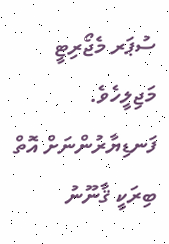ސުޕަރ މެޖޯރިޓީ މަޖިލީހެވެ. ފަނޑިޔާރުންނަށް އޮތް ބިރަކީ ޤާނޫނު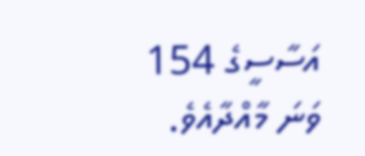އަސާސީގެ 154 ވަނަ މާއްދާއެވެ.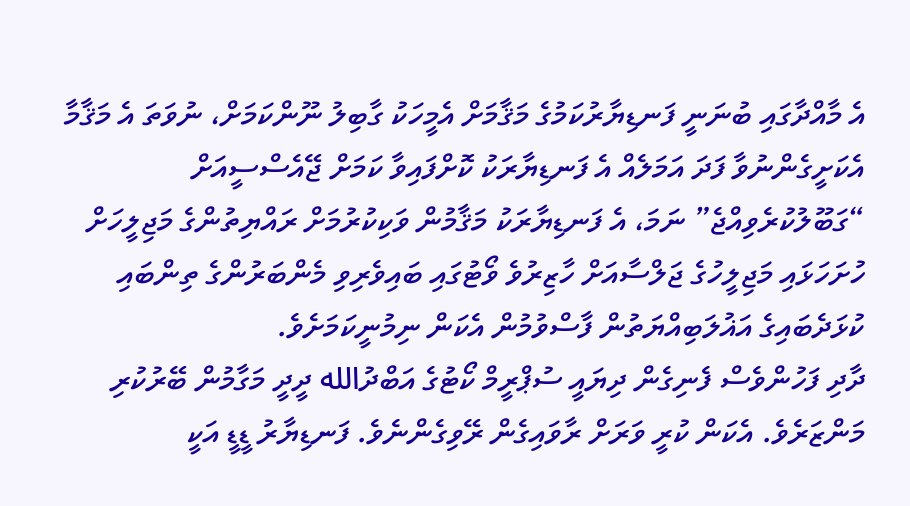އެ މާއްދާގައި ބުނަނީ ފަނޑިޔާރުކަމުގެ މަޤާމަށް އެމީހަކު ގާބިލު ނޫންކަމަށް، ނުވަތަ އެ މަޤާމާ އެކަށީގެންނުވާ ފަދަ އަމަލެއް އެ ފަނޑިޔާރަކު ކޮށްފައިވާ ކަމަށް ޖޭއެސްސީއަށް “ގަބޫލުކުރެވިއްޖެ” ނަމަ، އެ ފަނޑިޔާރަކު މަޤާމުން ވަކިކުރުމަށް ރައްޔިތުންގެ މަޖިލީހަށް ހުށަހަޅައި މަޖިލީހުގެ ޖަލްސާއަށް ހާޒިރުވެ ވޯޓުގައި ބައިވެރިވި މެންބަރުންގެ ތިންބައި ކުޅަދެބައިގެ އަޣުލަބިއްޔަތުން ފާސްވުމުން އެކަން ނިމުނީކަމަށެވެ.
ދާދި ފަހުންވެސް ފެނިގެން ދިޔައީ ސުޕްރީމް ކޯޓުގެ އަބްދުالله ދީދީ މަގާމުން ބޭރުކުރި މަންޒަރެވެ. އެކަން ކުރީ ވަރަށް ރާވައިގެން ރޭވިގެންނެވެ. ފަނޑިޔާރު ޑީޑީ އަކީ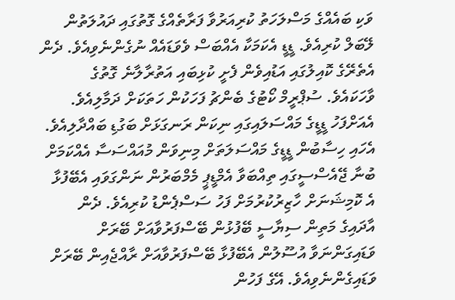ވަކި ބައެއްގެ މަސްލަހަތު ކުރިއަރުވާ ފަރާތެއްގެ ގޮތުގައި ދައުލަތުން ލޭބަލް ކުރިއެވެ. ޑީޑީ އެކަމަކާ އެއްބަސް ވެވަޑައެއް ނުގެންނެވިއެވެ. ދެން އެތެރޭގެ ކޮއިލުގައި އަޑުއިވެން ފެށީ ކުޅިބައި އަތުރާލާނެ ގޮތުގެ ވާހަކައެވެ. ސުޕްރީމް ކޯޓުގެ ބެންޗު ފަހަކުން ހަތަކަށް ދަމާލިއެވެ. އެއަށްފަހު ޑީޑީގެ މައްސަލައިގައި ނިކަން ރަނގަޅަށް ބަގުޑި ބައްދާލިއެވެ.
އެހައި ހިސާބުން ޑީޑީގެ މައްސަލަތަށް މިނިވަން މުއައްސަސާ އެއްކަމަށް ބުނާ ޖޭއެސްސީގައި ތިއްބަވާ އެމްޑީޕީ މެމްބަރުން ނަންގަވައި އެބޭފުޅާ އެ ކޮމިޝަނަށް ހާޒިރުކުރުމަށް ފަހު ސަސްޕެންޑު ކުރިއެވެ. ދެން އާދައިގެ މަތިން ސިޔާސީ ބޭފުޅުން ބޭސްފަރުވާއަށް ބޭރަށް ވަޑައިގަންނަވާ އުސޫލުން އެބޭފުޅާ ބޭސްފަރުވާއަށް ރާއްޖެއިން ބޭރަށް ވަޑައިގެންނެވިއެވެ. އޭގެ ފަހުން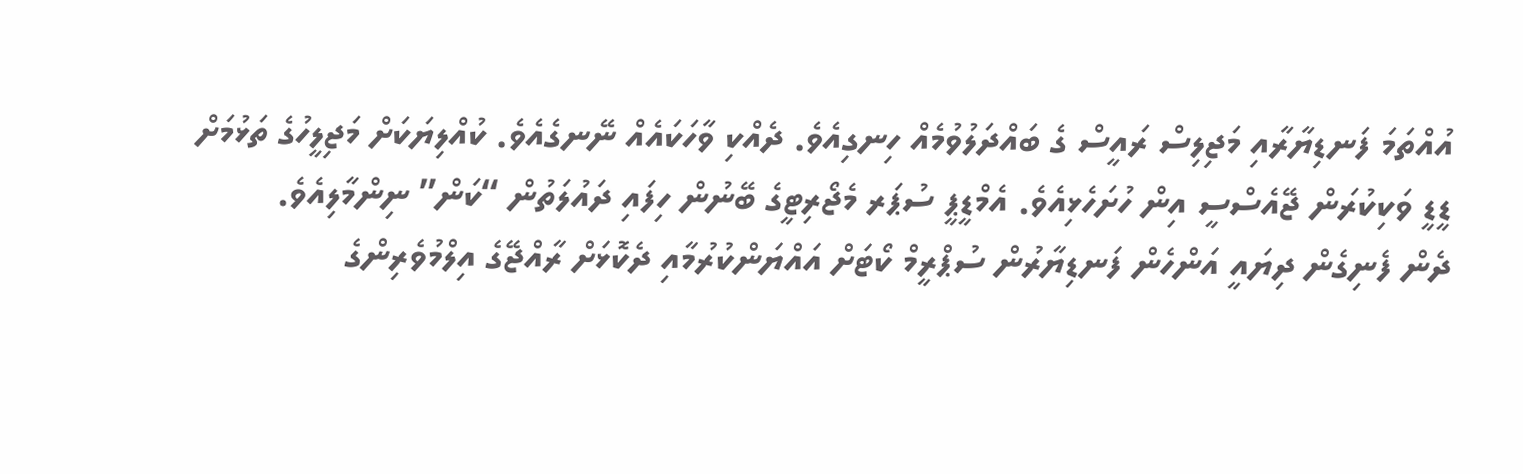އުއްތަމަ ފަނޑިޔާރާއި މަޖިލިސް ރައީސް ގެ ބައްދަލުވުމެއް ހިނގިއެވެ. ދެއްކި ވާހަކައެއް ނޭނގެއެވެ. ކުއްލިޔަކަށް މަޖިލީހުގެ ތަޅުމަށް ޑީޑީ ވަކިކުރަން ޖޭއެސްސީ އިން ހުށަހެޅިއެވެ. އެމްޑީޕީ ސުޕަރ މެޖޯރިޓީގެ ބޭނުން ހިފައި ދައުލަތުން “ކަން” ނިންމާލިއެވެ.
ދެން ފެނިގެން ދިޔައީ އަންހެން ފަނޑިޔާރުން ސުޕްރީމް ކޯޓަށް އައްޔަންކުރުމާއި ދެކޮޅަށް ރާއްޖޭގެ އިލްމުވެރިންގެ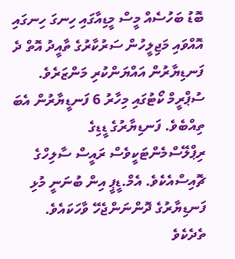ބޮޑު ބަހުސެއް މީސް މީޑިއާގައި ހިނގަ ހިނގައި އޮއްވައި މަޖިލީހުން ސަރުކާރުގެ ތާއީދު އޮތް ދެ ފަނޑިޔާރުން އައްޔަންކުރި މަންޒަރެވެ. ސުޕްރީމް ކޯޓުގައި މިހާރު 6 ފަނޑީޔާރުން އެބަ ތިއްބެވެ. ފަނޑިޔާރުގެ ޑީޑިގެ ރިޕްލޭސްމެންޓަކީވެސް ރައީސް ސާލިހްގެ ޗޮއިސްއެކެވެ. އެމް.ޑީޕީ އިން ބުނަނީ މުޅި ފަނޑިޔާރުގެ ދޮންނަންޖެހޭ ވާހަކައެވެ.
ތެދެކެވެ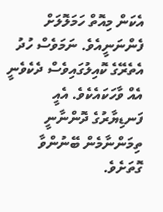އެކަން މިއޮތް ހަމަލޮލަށް ފެންނަނީއެވެ. ނަމަވެސް ހުދު އެތެރޭގެ ކޮއިލުގައިވެސް ދެކެވެނީ އެއް ވާހަކައެކެވެ. އެއީ ފަނޑިޔާރުގެ ދޮންނާނީ ތިމަންނާމެން ބޭނުންވާ ގޮތަށެވެ.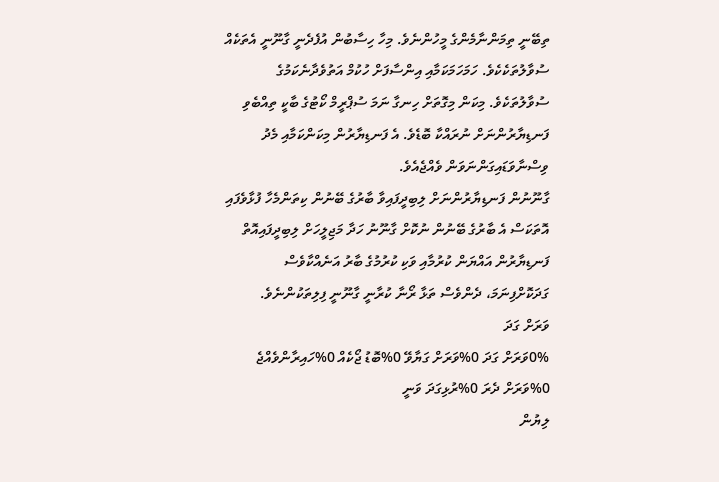ތިބޭނީ ތިމަންނާމެންގެ މީހުންނެވެ. މިހާ ހިސާބުން އުފެދެނީ ގާނޫނީ އެތަކެއް ސުވާލުތަކެކެވެ. ހަމަހަމަކަމާއި އިންސާފަށް ހުކުމް އަތުވެދާނެކަމުގެ ސުވާލުތަކެވެ. މިކަން މިގޮތަށް ހިނގާ ނަމަ ސުޕްރީމް ކޯޓުގެ ބާކީ ތިއްބެވި ފަނޑިޔާރުންނަށް ނުރައްކާ ބޮޑެވެ. އެ ފަނޑިޔާރުން މިކަންކަމާއި މެދު ވިސްނާވަޑައިގަންނަވަން ވެއްޖެއެވެ.
ގާނޫނުން ފަނޑިޔާރުންނަށް ލިބިދީފައިވާ ބާރުގެ ބޭނުން ކިތަންމެހާ ފުޅާވެފައި އޮތަކަސް އެ ބާރުގެ ބޭނުން ނުކޮށް ގާނޫނު ހަދާ މަޖިލީހަށް ލިބިދީފައިއޮތް ފަނޑިޔާރުން އައްޔަން ކުރުމާއި ވަކި ކުރުމުގެ ބާރު އަނެއްކާވެސް ގަދަކޮށްފިނަމަ، ދެންވެސް ތަޅާ ރޯނާ ކުރާނީ ގާނޫނީ ފިލިތަކުންނެވެ.
ވަރަށް ގަދަ
0%ވަރަށް ގަދަ 0%ވަރަށް ގަޔާވޭ 0%ބޮޑު ޖޯކެއް 0%ހައިރާންވެއްޖެ 0%ވަރަށް ދެރަ 0%ރުޅިގަދަ ވަނީ
ލިޔުން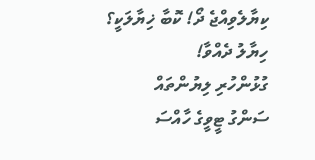ކިޔާލެވިއްޖެ ދޯ! ކޮބާ ޚިޔާލަކީ؟
ހިޔާލު ދެއްވާ!
ގުޅުންހުރި ލިޔުންތައް
ސަންގު ޓީވީގެ ހާއްސަ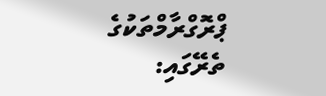ޕްރޮގްރާމްތަކުގެ ތެރޭގައި: